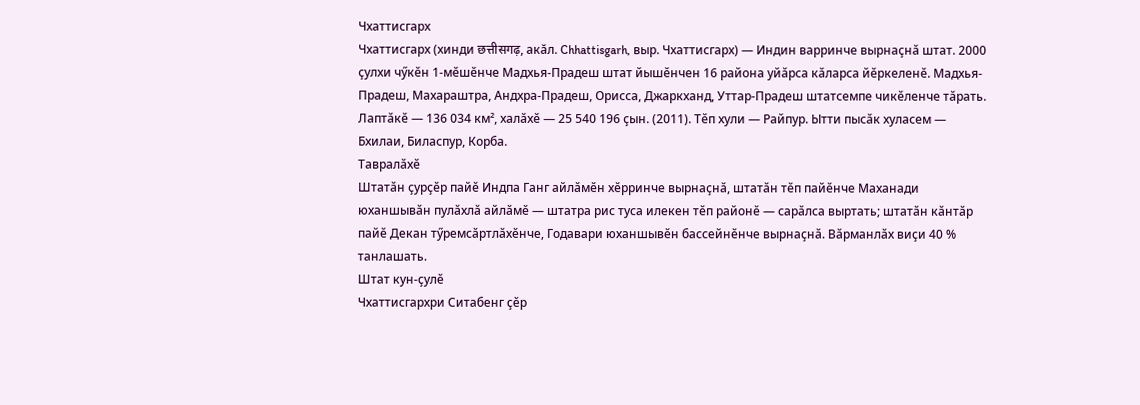Чхаттисгарх
Чхаттисгарх (хинди छत्तीसगढ़, акăл. Chhattisgarh, выр. Чхаттисгарх) — Индин варринче вырнаҫнӑ штат. 2000 ҫулхи чӳкӗн 1-мӗшӗнче Мадхья-Прадеш штат йышӗнчен 16 района уйӑрса кӑларса йӗркеленӗ. Мадхья-Прадеш, Махараштра, Андхра-Прадеш, Орисса, Джаркханд, Уттар-Прадеш штатсемпе чикӗленче тӑрать. Лаптӑкӗ — 136 034 км², халӑхӗ — 25 540 196 ҫын. (2011). Тӗп хули — Райпур. Ытти пысӑк хуласем — Бхилаи, Биласпур, Корба.
Тавралӑхӗ
Штатӑн ҫурҫӗр пайӗ Индпа Ганг айлӑмӗн хӗрринче вырнаҫнӑ, штатӑн тӗп пайӗнче Маханади юханшывӑн пулӑхлӑ айлӑмӗ — штатра рис туса илекен тӗп районӗ — сарӑлса выртать; штатӑн кӑнтӑр пайӗ Декан тӳремсӑртлӑхӗнче, Годавари юханшывӗн бассейнӗнче вырнаҫнӑ. Вӑрманлӑх виҫи 40 % танлашать.
Штат кун-ҫулӗ
Чхаттисгархри Ситабенг ҫӗр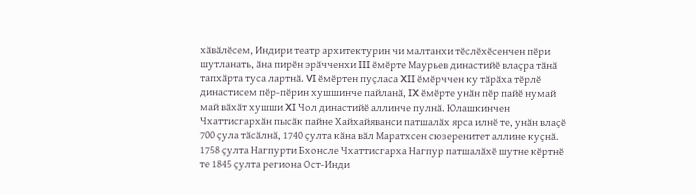хӑвӑлӗсем, Индири театр архитектурин чи малтанхи тӗслӗхӗсенчен пӗри шутланать, ӑна пирӗн эрӑчченхи III ӗмӗрте Маурьев династийӗ влаҫра тӑнӑ тапхӑрта туса лартнӑ. VI ӗмӗртен пуҫласа XII ӗмӗрччен ку тӑрӑха тӗрлӗ династисем пӗр-пӗрин хушшинче пайланӑ, IX ӗмӗрте унӑн пӗр пайӗ нумай май вӑхӑт хушши XI Чол династийӗ аллинче пулнӑ. Юлашкинчен Чхаттисгархӑн пысӑк пайне Хайхайяванси патшалӑх ярса илнӗ те, унӑн влаҫӗ 700 ҫула тӑсӑлнӑ, 1740 ҫулта кӑна вӑл Маратхсен сюзеренитет аллине куҫнӑ. 1758 ҫулта Нагпурти Бхонсле Чхаттисгарха Нагпур патшалӑхӗ шутне кӗртнӗ те 1845 ҫулта региона Ост-Инди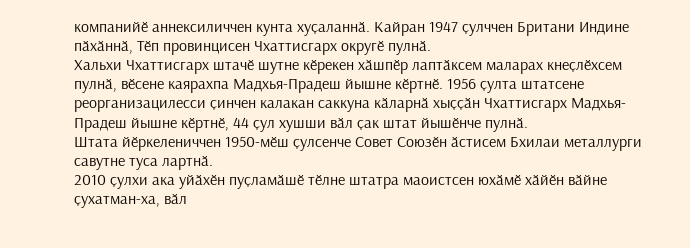компанийӗ аннексиличчен кунта хуҫаланнӑ. Кайран 1947 ҫулччен Британи Индине пӑхӑннӑ, Тӗп провинцисен Чхаттисгарх округӗ пулнӑ.
Хальхи Чхаттисгарх штачӗ шутне кӗрекен хӑшпӗр лаптӑксем маларах кнеҫлӗхсем пулнӑ, вӗсене каярахпа Мадхья-Прадеш йышне кӗртнӗ. 1956 ҫулта штатсене реорганизацилесси ҫинчен калакан саккуна кӑларнӑ хыҫҫӑн Чхаттисгарх Мадхья-Прадеш йышне кӗртнӗ, 44 ҫул хушши вӑл ҫак штат йышӗнче пулнӑ.
Штата йӗркелениччен 1950-мӗш ҫулсенче Совет Союзӗн ӑстисем Бхилаи металлурги савутне туса лартнӑ.
2010 ҫулхи ака уйӑхӗн пуҫламӑшӗ тӗлне штатра маоистсен юхӑмӗ хӑйӗн вӑйне ҫухатман-ха, вӑл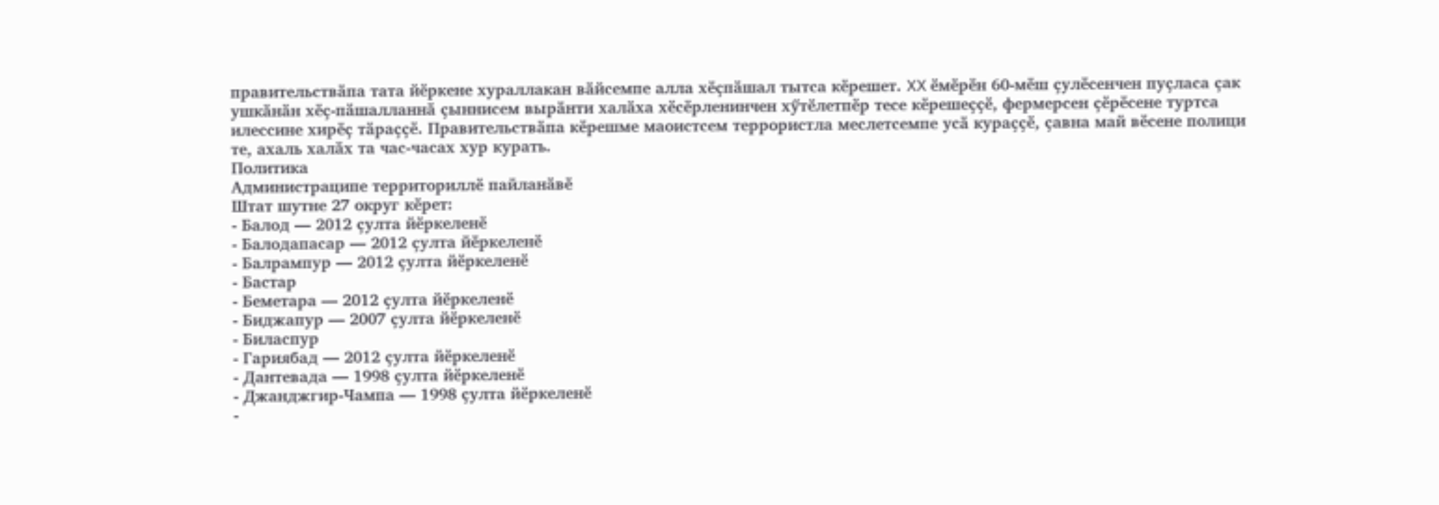правительствӑпа тата йӗркене хураллакан вӑйсемпе алла хӗҫпӑшал тытса кӗрешет. XX ӗмӗрӗн 60-мӗш ҫулӗсенчен пуҫласа ҫак ушкӑнӑн хӗҫ-пӑшалланнӑ ҫыннисем вырӑнти халӑха хӗсӗрленинчен хӳтӗлетпӗр тесе кӗрешеҫҫӗ, фермерсен ҫӗрӗсене туртса илессине хирӗҫ тӑраҫҫӗ. Правительствӑпа кӗрешме маоистсем террористла меслетсемпе усӑ кураҫҫӗ, ҫавна май вӗсене полици те, ахаль халӑх та час-часах хур курать.
Политика
Администраципе территориллӗ пайланӑвӗ
Штат шутне 27 округ кӗрет:
- Балод — 2012 ҫулта йӗркеленӗ
- Балодапасар — 2012 ҫулта йӗркеленӗ
- Балрампур — 2012 ҫулта йӗркеленӗ
- Бастар
- Беметара — 2012 ҫулта йӗркеленӗ
- Биджапур — 2007 ҫулта йӗркеленӗ
- Биласпур
- Гариябад — 2012 ҫулта йӗркеленӗ
- Дантевада — 1998 ҫулта йӗркеленӗ
- Джанджгир-Чампа — 1998 ҫулта йӗркеленӗ
-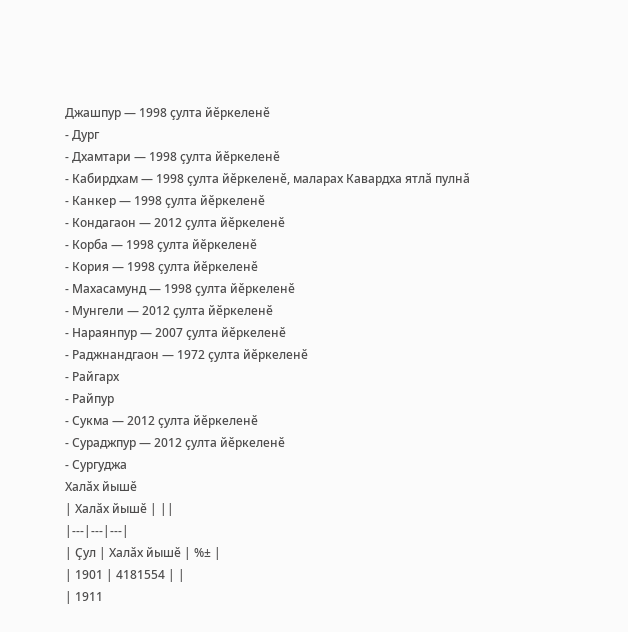Джашпур — 1998 ҫулта йӗркеленӗ
- Дург
- Дхамтари — 1998 ҫулта йӗркеленӗ
- Кабирдхам — 1998 ҫулта йӗркеленӗ, маларах Кавардха ятлӑ пулнӑ
- Канкер — 1998 ҫулта йӗркеленӗ
- Кондагаон — 2012 ҫулта йӗркеленӗ
- Корба — 1998 ҫулта йӗркеленӗ
- Кория — 1998 ҫулта йӗркеленӗ
- Махасамунд — 1998 ҫулта йӗркеленӗ
- Мунгели — 2012 ҫулта йӗркеленӗ
- Нараянпур — 2007 ҫулта йӗркеленӗ
- Раджнандгаон — 1972 ҫулта йӗркеленӗ
- Райгарх
- Райпур
- Сукма — 2012 ҫулта йӗркеленӗ
- Сураджпур — 2012 ҫулта йӗркеленӗ
- Сургуджа
Халӑх йышӗ
| Халӑх йышӗ | ||
|---|---|---|
| Ҫул | Халӑх йышӗ | %± |
| 1901 | 4181554 | |
| 1911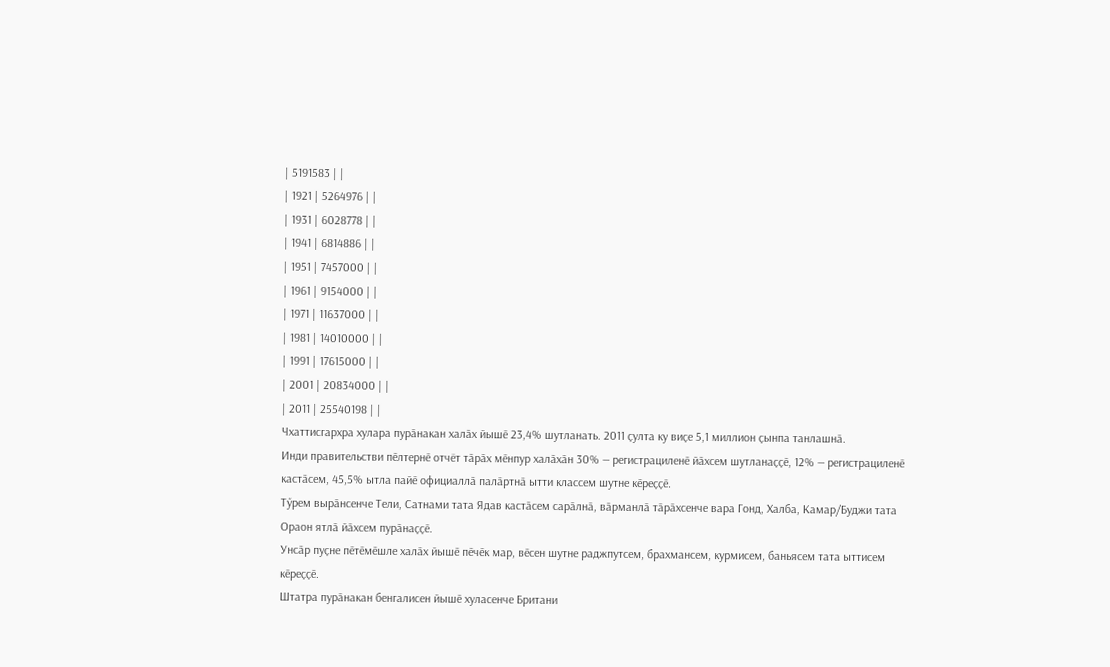| 5191583 | |
| 1921 | 5264976 | |
| 1931 | 6028778 | |
| 1941 | 6814886 | |
| 1951 | 7457000 | |
| 1961 | 9154000 | |
| 1971 | 11637000 | |
| 1981 | 14010000 | |
| 1991 | 17615000 | |
| 2001 | 20834000 | |
| 2011 | 25540198 | |
Чхаттисгархра хулара пурӑнакан халӑх йышӗ 23,4% шутланать. 2011 ҫулта ку виҫе 5,1 миллион ҫынпа танлашнӑ.
Инди правительстви пӗлтернӗ отчёт тӑрӑх мӗнпур халӑхӑн 30% — регистрациленӗ йӑхсем шутланаҫҫӗ, 12% — регистрациленӗ кастӑсем, 45,5% ытла пайӗ официаллӑ палӑртнӑ ытти классем шутне кӗреҫҫӗ.
Тӳрем вырӑнсенче Тели, Сатнами тата Ядав кастӑсем сарӑлнӑ, вӑрманлӑ тӑрӑхсенче вара Гонд, Халба, Камар/Буджи тата Ораон ятлӑ йӑхсем пурӑнаҫҫӗ.
Унсӑр пуҫне пӗтӗмӗшле халӑх йышӗ пӗчӗк мар, вӗсен шутне раджпутсем, брахмансем, курмисем, баньясем тата ыттисем кӗреҫҫӗ.
Штатра пурӑнакан бенгалисен йышӗ хуласенче Британи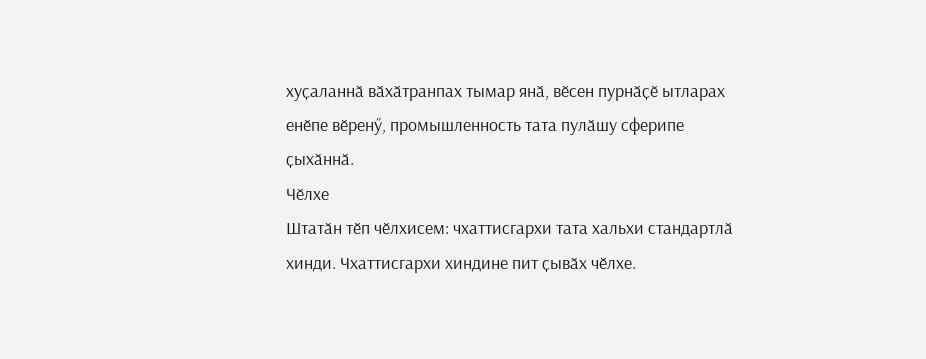хуҫаланнӑ вӑхӑтранпах тымар янӑ, вӗсен пурнӑҫӗ ытларах енӗпе вӗренӳ, промышленность тата пулӑшу сферипе ҫыхӑннӑ.
Чӗлхе
Штатӑн тӗп чӗлхисем: чхаттисгархи тата хальхи стандартлӑ хинди. Чхаттисгархи хиндине пит ҫывӑх чӗлхе.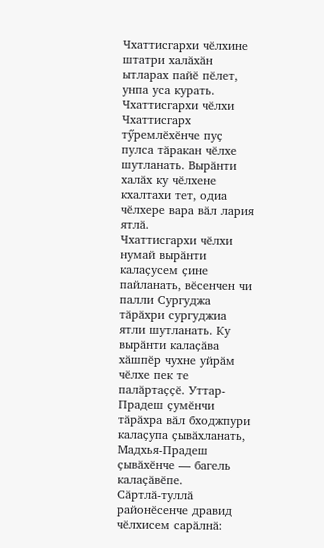Чхаттисгархи чӗлхине штатри халӑхӑн ытларах пайӗ пӗлет, унпа уса курать. Чхаттисгархи чӗлхи Чхаттисгарх тӳремлӗхӗнче пуҫ пулса тӑракан чӗлхе шутланать. Вырӑнти халӑх ку чӗлхене кхалтахи тет, одиа чӗлхере вара вӑл лария ятлӑ.
Чхаттисгархи чӗлхи нумай вырӑнти калаҫусем ҫине пайланать, вӗсенчен чи палли Сургуджа тӑрӑхри сургуджиа ятли шутланать. Ку вырӑнти калаҫӑва хӑшпӗр чухне уйрӑм чӗлхе пек те палӑртаҫҫӗ. Уттар-Прадеш ҫумӗнчи тӑрӑхра вӑл бходжпури калаҫупа ҫывӑхланать, Мадхья-Прадеш ҫывӑхӗнче — багель калаҫӑвӗпе.
Сӑртлӑ-туллӑ районӗсенче дравид чӗлхисем сарӑлнӑ: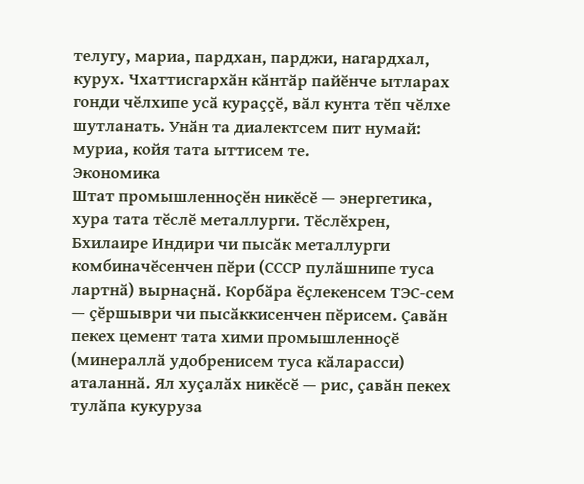телугу, мариа, пардхан, парджи, нагардхал, курух. Чхаттисгархӑн кӑнтӑр пайӗнче ытларах гонди чӗлхипе усӑ кураҫҫӗ, вӑл кунта тӗп чӗлхе шутланать. Унӑн та диалектсем пит нумай: муриа, койя тата ыттисем те.
Экономика
Штат промышленноҫӗн никӗсӗ — энергетика, хура тата тӗслӗ металлурги. Тӗслӗхрен, Бхилаире Индири чи пысӑк металлурги комбиначӗсенчен пӗри (СССР пулӑшнипе туса лартнӑ) вырнаҫнӑ. Корбӑра ӗҫлекенсем ТЭС-сем — ҫӗршыври чи пысӑккисенчен пӗрисем. Ҫавӑн пекех цемент тата хими промышленноҫӗ (минераллӑ удобренисем туса кӑларасси) аталаннӑ. Ял хуҫалӑх никӗсӗ — рис, ҫавӑн пекех тулӑпа кукуруза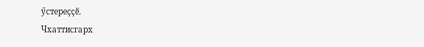ӳстереҫҫӗ.
Чхаттисгарх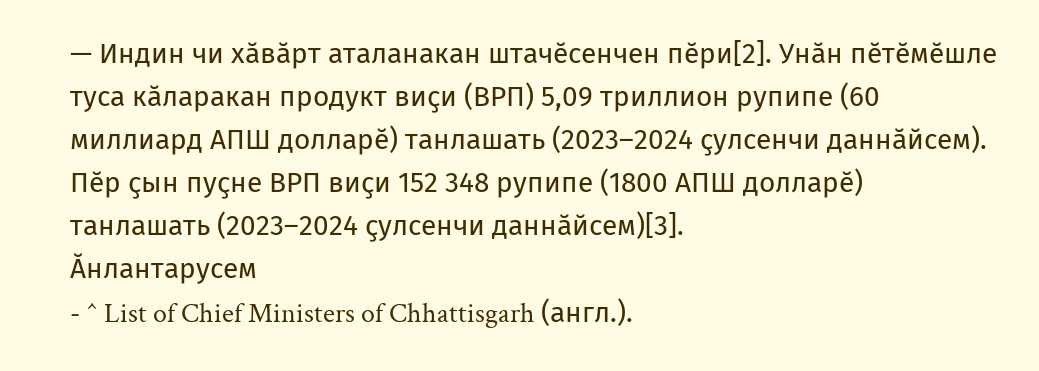— Индин чи хӑвӑрт аталанакан штачӗсенчен пӗри[2]. Унӑн пӗтӗмӗшле туса кӑларакан продукт виҫи (ВРП) 5,09 триллион рупипе (60 миллиард АПШ долларӗ) танлашать (2023–2024 ҫулсенчи даннӑйсем). Пӗр ҫын пуҫне ВРП виҫи 152 348 рупипе (1800 АПШ долларӗ) танлашать (2023–2024 ҫулсенчи даннӑйсем)[3].
Ӑнлантарусем
- ^ List of Chief Ministers of Chhattisgarh (англ.).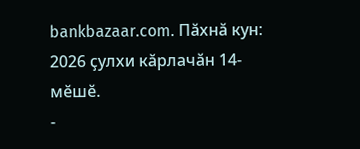bankbazaar.com. Пӑхнӑ кун: 2026 ҫулхи кӑрлачӑн 14-мӗшӗ.
-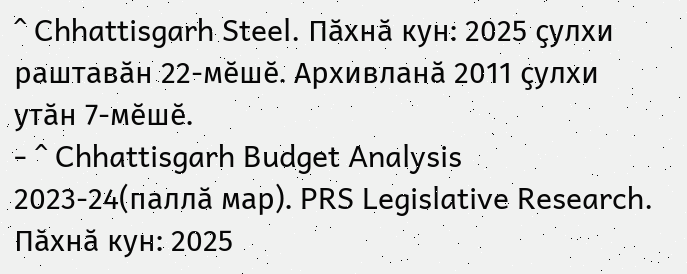^ Chhattisgarh Steel. Пӑхнӑ кун: 2025 ҫулхи раштавӑн 22-мӗшӗ. Архивланӑ 2011 ҫулхи утӑн 7-мӗшӗ.
- ^ Chhattisgarh Budget Analysis 2023-24(паллӑ мар). PRS Legislative Research. Пӑхнӑ кун: 2025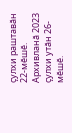ҫулхи раштавӑн 22-мӗшӗ. Архивланӑ 2023 ҫулхи утӑн 26-мӗшӗ.